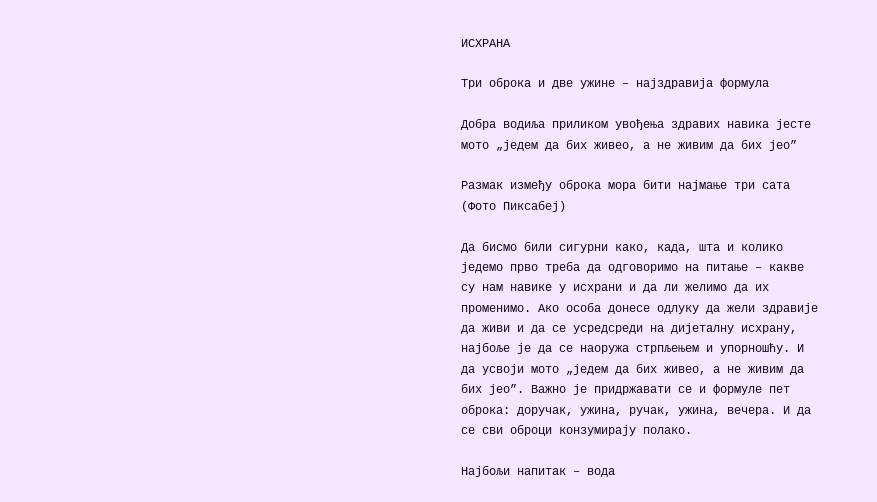ИСХРАНА

Три оброка и две ужине – најздравија формула

Добра водиља приликом увођења здравих навика јесте мото „једем да бих живео, а не живим да бих јео”

Размак између оброка мора бити најмање три сата (Фото Пиксабеј)

Да бисмо били сигурни како, када, шта и колико једемо прво треба да одговоримо на питање – какве су нам навике у исхрани и да ли желимо да их променимо. Ако особа донесе одлуку да жели здравије да живи и да се усредсреди на дијеталну исхрану, најбоље је да се наоружа стрпљењем и упорношћу. И да усвоји мото „једем да бих живео, а не живим да бих јео”. Важно је придржавати се и формуле пет оброка: доручак, ужина, ручак, ужина, вечера. И да се сви оброци конзумирају полако.

Најбољи напитак – вода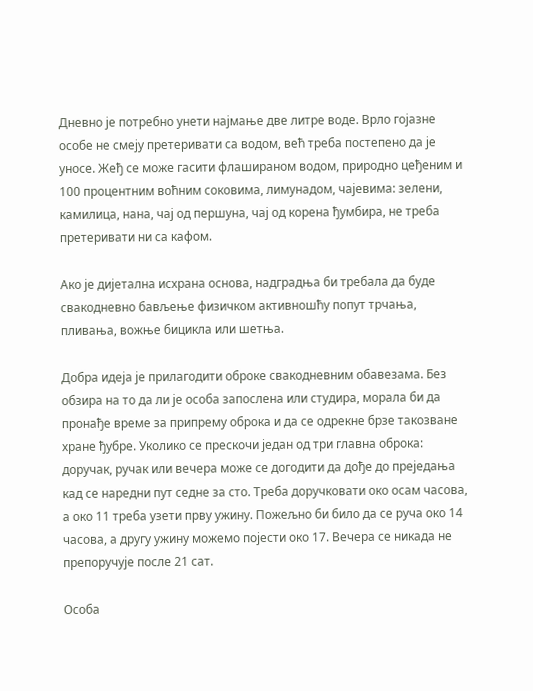Дневно је потребно унети најмање две литре воде. Врло гојазне особе не смеју претеривати са водом, већ треба постепено да је уносе. Жеђ се може гасити флашираном водом, природно цеђеним и 100 процентним воћним соковима, лимунадом, чајевима: зелени, камилица, нана, чај од першуна, чај од корена ђумбира, не треба претеривати ни са кафом.

Ако је дијетална исхрана основа, надградња би требала да буде свакодневно бављење физичком активношћу попут трчања, пливања, вожње бицикла или шетња.

Добра идеја је прилагодити оброке свакодневним обавезама. Без обзира на то да ли је особа запослена или студира, морала би да пронађе време за припрему оброка и да се одрекне брзе такозване хране ђубре. Уколико се прескочи један од три главна оброка: доручак, ручак или вечера може се догодити да дође до преједања кад се наредни пут седне за сто. Треба доручковати око осам часова, а око 11 треба узети прву ужину. Пожељно би било да се руча око 14 часова, а другу ужину можемо појести око 17. Вечера се никада не препоручује после 21 сат.

Особа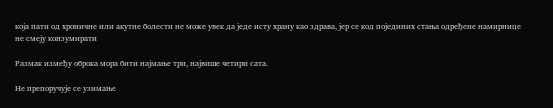која пати од хроничне или акутне болести не може увек да једе исту храну као здрава, јер се код појединих стања одређене намирнице не смеју конзумирати

Размак између оброка мора бити најмање три, највише четири сата.

Не препоручује се узимање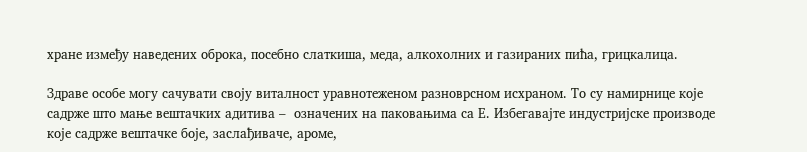хране између наведених оброка, посебно слаткиша, меда, алкохолних и газираних пића, грицкалица.

Здраве особе могу сачувати своју виталност уравнотеженом разноврсном исхраном. То су намирнице које садрже што мање вештачких адитива –  означених на паковањима са Е. Избегавајте индустријске производе које садрже вештачке боје, заслађиваче, ароме,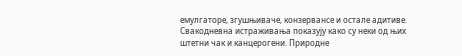емулгаторе, згушњиваче, конзервансе и остале адитиве. Свакодневна истраживања показују како су неки од њих штетни чак и канцерогени. Природне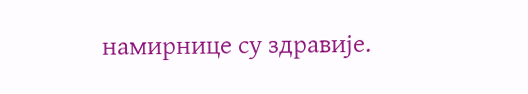намирнице су здравије.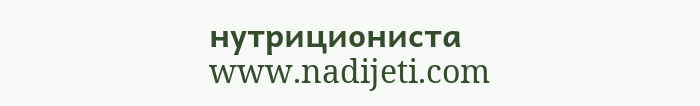нутрициониста
www.nadijeti.com